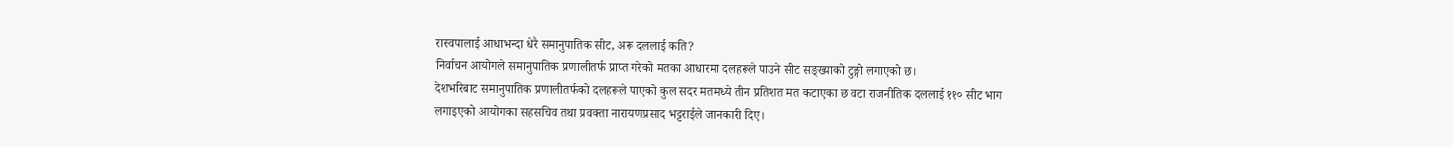रास्वपालाई आधाभन्दा धेरै समानुपातिक सीट, अरू दललाई कति?
निर्वाचन आयोगले समानुपातिक प्रणालीतर्फ प्राप्त गरेको मतका आधारमा दलहरूले पाउने सीट सङ्ख्याको टुङ्गो लगाएको छ।
देशभरिबाट समानुपातिक प्रणालीतर्फको दलहरूले पाएको कुल सदर मतमध्ये तीन प्रतिशत मत कटाएका छ वटा राजनीतिक दललाई ११० सीट भाग लगाइएको आयोगका सहसचिव तथा प्रवक्ता नारायणप्रसाद भट्टराईले जानकारी दिए।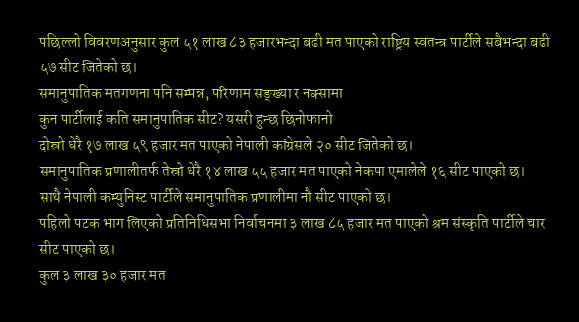पछिल्लो विवरणअनुसार कुल ५१ लाख ८३ हजारभन्दा बढी मत पाएको राष्ट्रिय स्वतन्त्र पार्टीले सबैभन्दा बढी ५७ सीट जितेको छ।
समानुपातिक मतगणना पनि सम्पन्न, परिणाम सङ्ख्या र नक्सामा
कुन पार्टीलाई कति समानुपातिक सीट? यसरी हुन्छ छिनोफानो
दोस्रो धेरै १७ लाख ५९ हजार मत पाएको नेपाली कांग्रेसले २० सीट जितेको छ।
समानुपातिक प्रणालीतर्फ तेस्रो धेरै १४ लाख ५५ हजार मत पाएको नेकपा एमालेले १६ सीट पाएको छ।
साथै नेपाली कम्युनिस्ट पार्टीले समानुपातिक प्रणालीमा नौ सीट पाएको छ।
पहिलो पटक भाग लिएको प्रतिनिधिसभा निर्वाचनमा ३ लाख ८५ हजार मत पाएको श्रम संस्कृति पार्टीले चार सीट पाएको छ।
कुल ३ लाख ३० हजार मत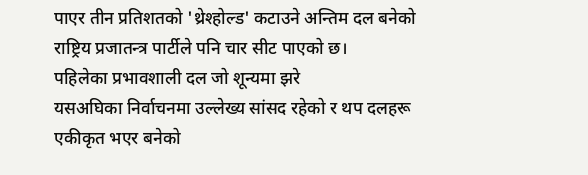पाएर तीन प्रतिशतको 'थ्रेश्होल्ड' कटाउने अन्तिम दल बनेको राष्ट्रिय प्रजातन्त्र पार्टीले पनि चार सीट पाएको छ।
पहिलेका प्रभावशाली दल जो शून्यमा झरे
यसअघिका निर्वाचनमा उल्लेख्य सांसद रहेको र थप दलहरू एकीकृत भएर बनेको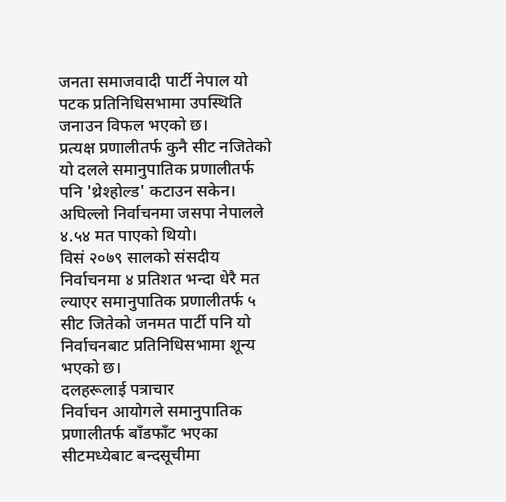जनता समाजवादी पार्टी नेपाल यो पटक प्रतिनिधिसभामा उपस्थिति जनाउन विफल भएको छ।
प्रत्यक्ष प्रणालीतर्फ कुनै सीट नजितेको यो दलले समानुपातिक प्रणालीतर्फ पनि 'थ्रेश्होल्ड' कटाउन सकेन। अघिल्लो निर्वाचनमा जसपा नेपालले ४.५४ मत पाएको थियो।
विसं २०७९ सालको संसदीय निर्वाचनमा ४ प्रतिशत भन्दा धेरै मत ल्याएर समानुपातिक प्रणालीतर्फ ५ सीट जितेको जनमत पार्टी पनि यो निर्वाचनबाट प्रतिनिधिसभामा शून्य भएको छ।
दलहरूलाई पत्राचार
निर्वाचन आयोगले समानुपातिक प्रणालीतर्फ बाँडफाँट भएका सीटमध्येबाट बन्दसूचीमा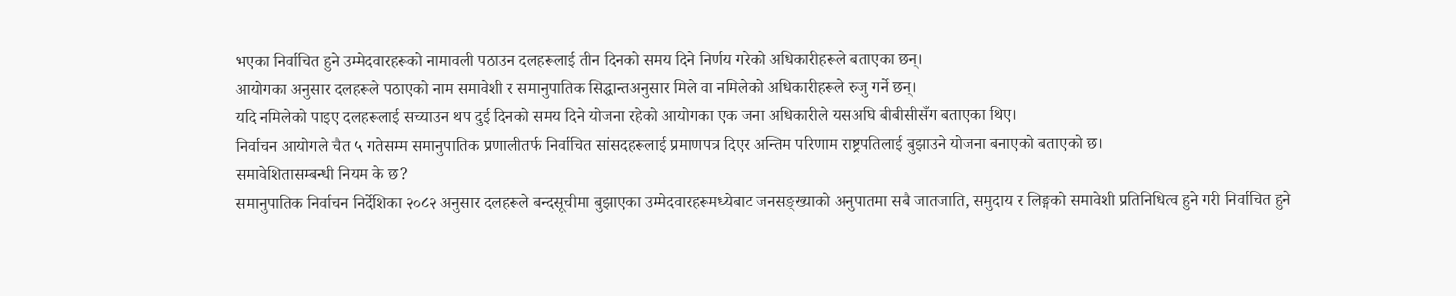भएका निर्वाचित हुने उम्मेदवारहरूको नामावली पठाउन दलहरूलाई तीन दिनको समय दिने निर्णय गरेको अधिकारीहरूले बताएका छन्।
आयोगका अनुसार दलहरूले पठाएको नाम समावेशी र समानुपातिक सिद्धान्तअनुसार मिले वा नमिलेको अधिकारीहरूले रुजु गर्ने छन्।
यदि नमिलेको पाइए दलहरूलाई सच्याउन थप दुई दिनको समय दिने योजना रहेको आयोगका एक जना अधिकारीले यसअघि बीबीसीसँग बताएका थिए।
निर्वाचन आयोगले चैत ५ गतेसम्म समानुपातिक प्रणालीतर्फ निर्वाचित सांसदहरूलाई प्रमाणपत्र दिएर अन्तिम परिणाम राष्ट्रपतिलाई बुझाउने योजना बनाएको बताएको छ।
समावेशितासम्बन्धी नियम के छ?
समानुपातिक निर्वाचन निर्देशिका २०८२ अनुसार दलहरूले बन्दसूचीमा बुझाएका उम्मेदवारहरूमध्येबाट जनसङ्ख्याको अनुपातमा सबै जातजाति, समुदाय र लिङ्गको समावेशी प्रतिनिधित्व हुने गरी निर्वाचित हुने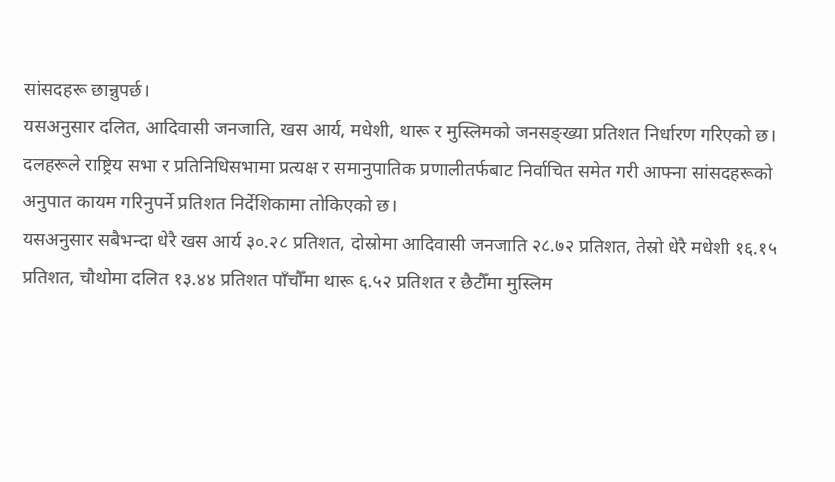सांसदहरू छान्नुपर्छ।
यसअनुसार दलित, आदिवासी जनजाति, खस आर्य, मधेशी, थारू र मुस्लिमको जनसङ्ख्या प्रतिशत निर्धारण गरिएको छ।
दलहरूले राष्ट्रिय सभा र प्रतिनिधिसभामा प्रत्यक्ष र समानुपातिक प्रणालीतर्फबाट निर्वाचित समेत गरी आफ्ना सांसदहरूको अनुपात कायम गरिनुपर्ने प्रतिशत निर्देशिकामा तोकिएको छ।
यसअनुसार सबैभन्दा धेरै खस आर्य ३०.२८ प्रतिशत, दोस्रोमा आदिवासी जनजाति २८.७२ प्रतिशत, तेस्रो धेरै मधेशी १६.१५ प्रतिशत, चौथोमा दलित १३.४४ प्रतिशत पाँचौँमा थारू ६.५२ प्रतिशत र छैटौँमा मुस्लिम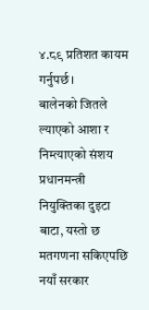४.८९ प्रतिशत कायम गर्नुपर्छ।
बालेनको जितले ल्याएको आशा र निम्त्याएको संशय
प्रधानमन्त्री नियुक्तिका दुइटा बाटा, यस्तो छ मतगणना सकिएपछि नयाँ सरकार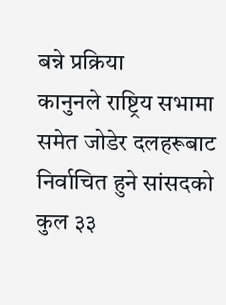बन्ने प्रक्रिया
कानुनले राष्ट्रिय सभामा समेत जोडेर दलहरूबाट निर्वाचित हुने सांसदको कुल ३३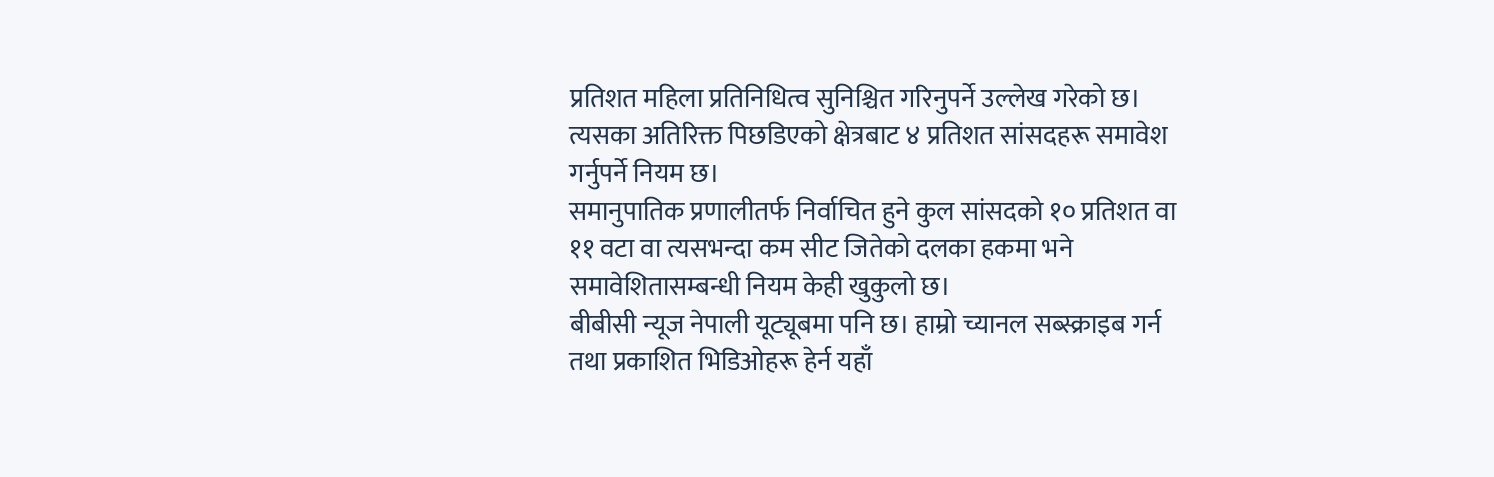प्रतिशत महिला प्रतिनिधित्व सुनिश्चित गरिनुपर्ने उल्लेख गरेको छ।
त्यसका अतिरिक्त पिछडिएको क्षेत्रबाट ४ प्रतिशत सांसदहरू समावेश गर्नुपर्ने नियम छ।
समानुपातिक प्रणालीतर्फ निर्वाचित हुने कुल सांसदको १० प्रतिशत वा ११ वटा वा त्यसभन्दा कम सीट जितेको दलका हकमा भने समावेशितासम्बन्धी नियम केही खुकुलो छ।
बीबीसी न्यूज नेपाली यूट्यूबमा पनि छ। हाम्रो च्यानल सब्स्क्राइब गर्न तथा प्रकाशित भिडिओहरू हेर्न यहाँ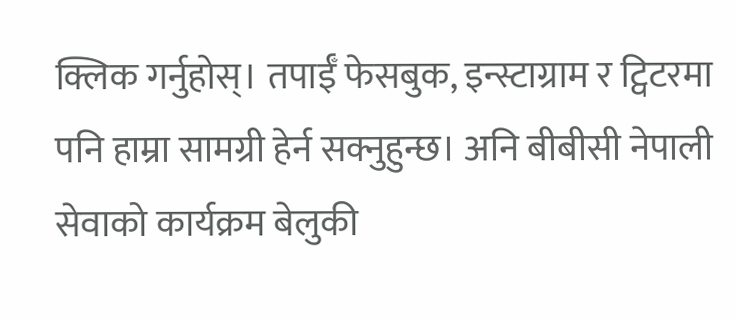क्लिक गर्नुहोस्। तपाईँ फेसबुक, इन्स्टाग्राम र ट्विटरमा पनि हाम्रा सामग्री हेर्न सक्नुहुन्छ। अनि बीबीसी नेपाली सेवाको कार्यक्रम बेलुकी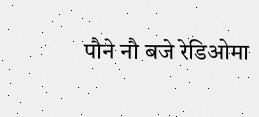पौने नौ बजे रेडिओमा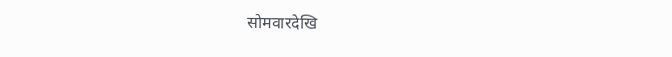सोमवारदेखि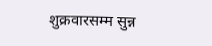शुक्रवारसम्म सुन्न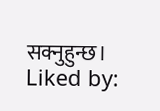सक्नुहुन्छ।
Liked by: